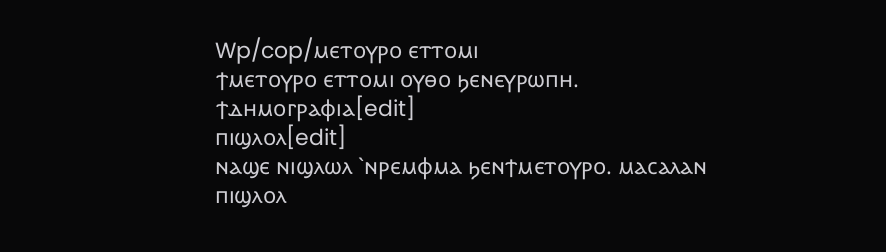Wp/cop/ⲙⲉⲧⲟⲩⲣⲟ ⲉⲧⲧⲟⲙⲓ
ϯⲙⲉⲧⲟⲩⲣⲟ ⲉⲧⲧⲟⲙⲓ ⲟⲩⲑⲟ ϧⲉⲛⲉⲩⲣⲱⲡⲏ.
ϯⲇⲏⲙⲟⲅⲣⲁⲫⲓⲁ[edit]
ⲡⲓϣⲗⲟⲗ[edit]
ⲛⲁϣⲉ ⲛⲓϣⲗⲱⲗ `ⲛⲣⲉⲙⲫⲙⲁ ϧⲉⲛϯⲙⲉⲧⲟⲩⲣⲟ. ⲙⲁⲥⲁⲗⲁⲛ ⲡⲓϣⲗⲟⲗ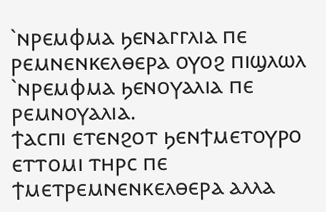`ⲛⲣⲉⲙⲫⲙⲁ ϧⲉⲛⲁⲅⲅⲗⲓⲁ ⲡⲉ ⲣⲉⲙⲛⲉⲛⲕⲉⲗⲑⲉⲣⲁ ⲟⲩⲟϩ ⲡⲓϣⲗⲱⲗ `ⲛⲣⲉⲙⲫⲙⲁ ϧⲉⲛⲟⲩⲁⲗⲓⲁ ⲡⲉ ⲣⲉⲙⲛⲟⲩⲁⲗⲓⲁ.
ϯⲁⲥⲡⲓ ⲉⲧⲉⲛϩⲟⲧ ϧⲉⲛϯⲙⲉⲧⲟⲩⲣⲟ ⲉⲧⲧⲟⲙⲓ ⲧⲏⲣⲥ ⲡⲉ ϯⲙⲉⲧⲣⲉⲙⲛⲉⲛⲕⲉⲗⲑⲉⲣⲁ ⲁⲗⲗⲁ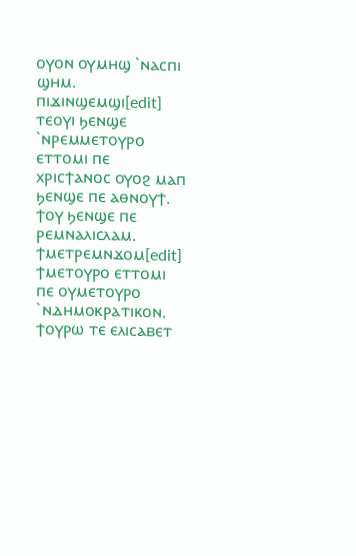ⲟⲩⲟⲛ ⲟⲩⲙⲏϣ `ⲛⲁⲥⲡⲓ ϣⲏⲙ.
ⲡⲓϫⲓⲛϣⲉⲙϣⲓ[edit]
ⲧⲉⲟⲩⲓ ϧⲉⲛϣⲉ `ⲛⲣⲉⲙⲙⲉⲧⲟⲩⲣⲟ ⲉⲧⲧⲟⲙⲓ ⲡⲉ ⲭⲣⲓⲥϯⲁⲛⲟⲥ ⲟⲩⲟϩ ⲙⲁⲡ ϧⲉⲛϣⲉ ⲡⲉ ⲁⲑⲛⲟⲩϯ. ϯⲟⲩ ϧⲉⲛϣⲉ ⲡⲉ ⲣⲉⲙⲛⲁⲗⲓⲥⲗⲁⲙ.
ϯⲙⲉⲧⲣⲉⲙⲛϫⲟⲙ[edit]
ϯⲙⲉⲧⲟⲩⲣⲟ ⲉⲧⲧⲟⲙⲓ ⲡⲉ ⲟⲩⲙⲉⲧⲟⲩⲣⲟ `ⲛⲇⲏⲙⲟⲕⲣⲁⲧⲓⲕⲟⲛ. ϯⲟⲩⲣⲱ ⲧⲉ ⲉⲗⲓⲥⲁⲃⲉⲧ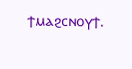ϯⲙⲁϩⲥⲛⲟⲩϯ.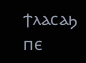ϯⲗⲁⲥⲁϧ ⲡⲉ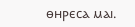ⲑⲏⲣⲉⲥⲁ ⲙⲁⲓ.